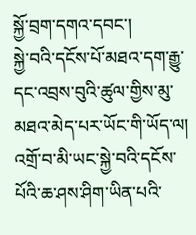སྐྱོ་བྲག་དགའ་དབང་།
སྐྱེ་བའི་དངོས་པོ་མཐའ་དག་རྒྱུ་དང་འབྲས་བུའི་ཚུལ་གྱིས་མུ་མཐའ་མེད་པར་ཡོང་གི་ཡོད་ལ། འགྲོ་བ་མི་ཡང་སྐྱེ་བའི་དངོས་པོའི་ཆ་ཤས་ཤིག་ཡིན་པའི་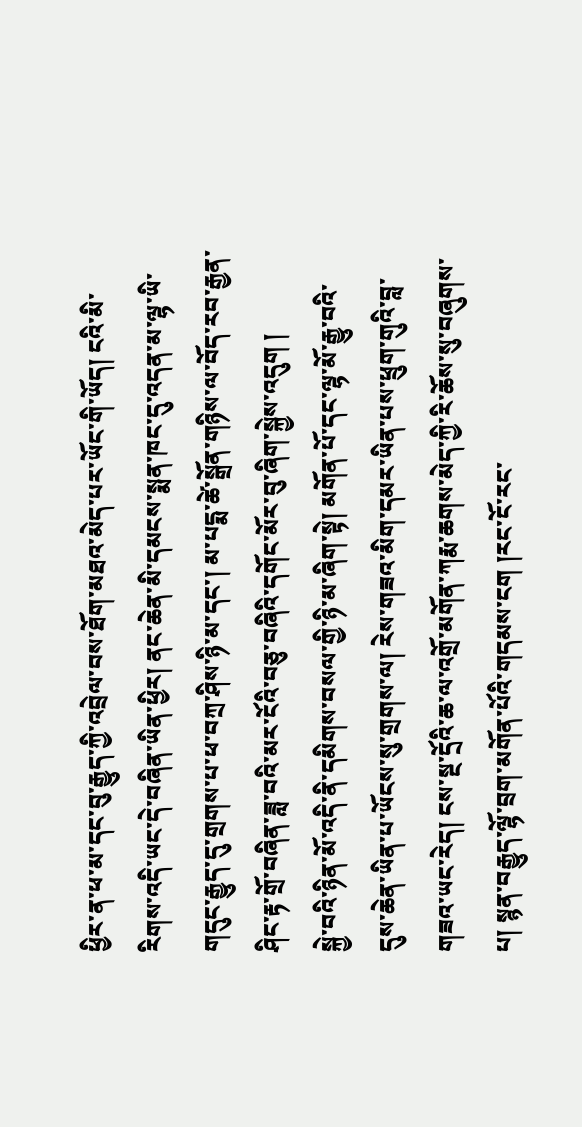ཕྱིར་ན་ཕ་མ་དང་བུ་རྒྱུད་ཀྱི་འབྲེལ་བས་ཐོག་མཐའ་མེད་པར་ཡོང་གི་ཡོད། ངའི་མི་རིགས་འདི་ཡང་དེ་བཞིན་ཡིན་ཕྱིར། ནང་ཆེན་མི་དམངས་སྨན་ཁང་དུ་འདན་མ་ལྷ་ཡི་གདུང་རྒྱུད་དུ་གྲགས་པ་ཕ་བཀྲ་ཤིས་ཉི་མ་དང་། མ་པདྨ་ཚེ་སྒྲོན་གཉིས་ལ་བོད་རབ་རྒྱན་ཤིང་རྟ་གྲོ་བཞིན་ཟླ་བའི་མར་ངོའི་བཅུ་བཞིའི་དགོང་མོར་བུ་ཞིག་སྐྱེས་འདུག །
སྐྱེ་བའི་ཉིན་མོ་འདི་ནི་དམིགས་བསལ་གྱི་ཉི་མ་ཞིག་སྟེ། མགོན་པོ་དང་ལྷ་མོ་རྒྱུ་བའི་དུས་ཆེན་ཡིན་པ་ཡོངས་སུ་གྲགས་ལ། རེས་གཟའ་མིག་དམར་ཡིན་པས་ཕྲུག་གུའི་བླ་གཟའ་ཡང་རེད། ངས་སྔ་དྲོའི་ཆ་ལ་འགྲོ་མགོན་ཀརྨ་ཆགས་མེད་ཀྱི་རི་ཆོས་སུ་བཞུགས་པ། སྙན་བརྒྱུད་ལྷོ་བྲག་མགོན་པོའི་གདམས་ངག །རང་ངོ་རང་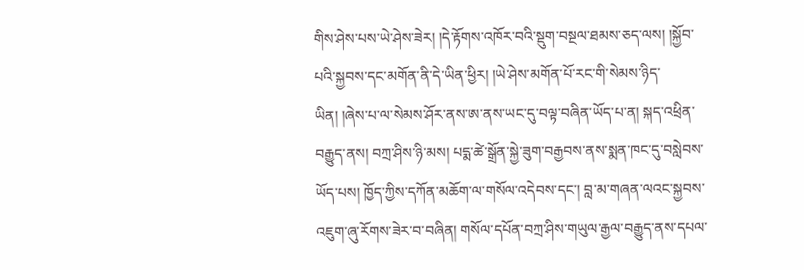གིས་ཤེས་པས་ཡེ་ཤེས་ཟེར། །དེ་རྟོགས་འཁོར་བའི་སྡུག་བསྔལ་ཐམས་ཅད་ལས། །སྐྱོབ་པའི་སྐྱབས་དང་མགོན་ནི་དེ་ཡིན་ཕྱིར། །ཡེ་ཤེས་མགོན་པོ་རང་གི་སེམས་ཉིད་ཡིན། །ཞེས་པ་ལ་སེམས་ཤོར་ནས་ཨ་ནས་ཡང་དུ་བལྟ་བཞིན་ཡོད་པ་ན། སྐད་འཕྲིན་བརྒྱུད་ནས། བཀྲ་ཤིས་ཉི་མས། པདྨ་ཚེ་སྒྲོན་སྐྱེ་ཟུག་བརྒྱབས་ནས་སྨན་ཁང་དུ་བསླེབས་ཡོད་པས། ཁྱོད་ཀྱིས་དཀོན་མཆོག་ལ་གསོལ་འདེབས་དང་། བླ་མ་གཞན་ལའང་སྐྱབས་འཇུག་ཞུ་རོགས་ཟེར་བ་བཞིན། གསོལ་དཔོན་བཀྲ་ཤིས་གཡུལ་རྒྱལ་བརྒྱུད་ནས་དཔལ་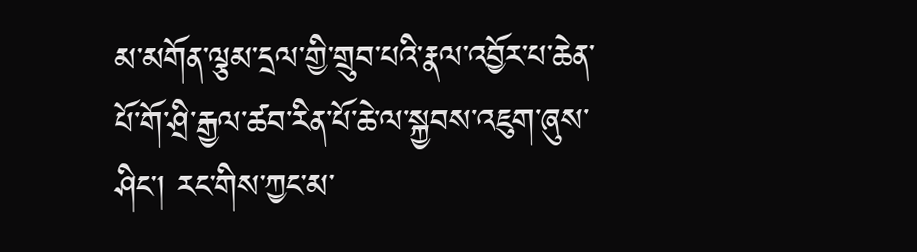མ་མགོན་ལྕམ་དྲལ་གྱི་གྲུབ་པའི་རྣལ་འབྱོར་པ་ཆེན་པོ་གོ་ཤྲི་རྒྱལ་ཚབ་རིན་པོ་ཆེ་ལ་སྐྱབས་འཇུག་ཞུས་ཤིང་། རང་གིས་ཀྱང་མ་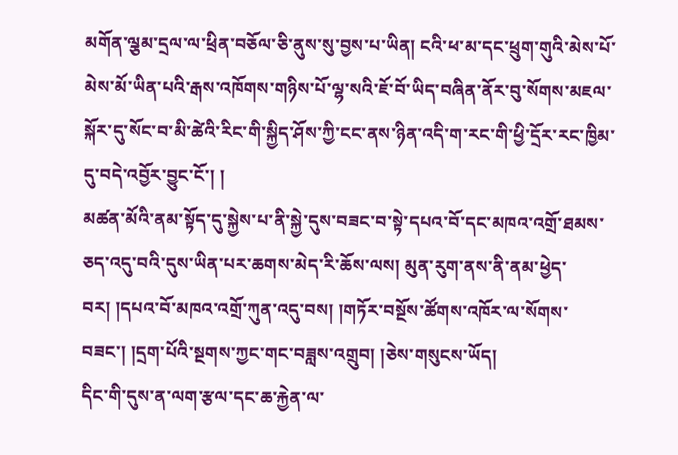མགོན་ལྕམ་དྲལ་ལ་ཕྲིན་བཅོལ་ཅི་ནུས་སུ་བྱས་པ་ཡིན། ངའི་ཕ་མ་དང་ཕྲུག་གུའི་མེས་པོ་མེས་མོ་ཡིན་པའི་རྒས་འཁོགས་གཉིས་པོ་ལྷ་སའི་ཇོ་བོ་ཡིད་བཞིན་ནོར་བུ་སོགས་མཇལ་སྐོར་དུ་སོང་བ་མི་ཚེའི་རིང་གི་སྐྱིད་ཤོས་ཀྱི་ངང་ནས་ཉིན་འདི་ག་རང་གི་ཕྱི་དྲོར་རང་ཁྱིམ་དུ་བདེ་འབྱོར་བྱུང་ངོ་། །
མཚན་མོའི་ནམ་སྟོད་དུ་སྐྱེས་པ་ནི་སྐྱེ་དུས་བཟང་བ་སྟེ་དཔའ་བོ་དང་མཁའ་འགྲོ་ཐམས་ཅད་འདུ་བའི་དུས་ཡིན་པར་ཆགས་མེད་རི་ཆོས་ལས། མུན་རུག་ནས་ནི་ནམ་ཕྱེད་བར། །དཔའ་བོ་མཁའ་འགྲོ་ཀུན་འདུ་བས། །གཏོར་བསྔོས་ཚོགས་འཁོར་ལ་སོགས་བཟང་། །དྲག་པོའི་སྔགས་ཀྱང་གང་བཟླས་འགྲུབ། །ཅེས་གསུངས་ཡོད།
དིང་གི་དུས་ན་ལག་རྩལ་དང་ཆ་རྐྱེན་ལ་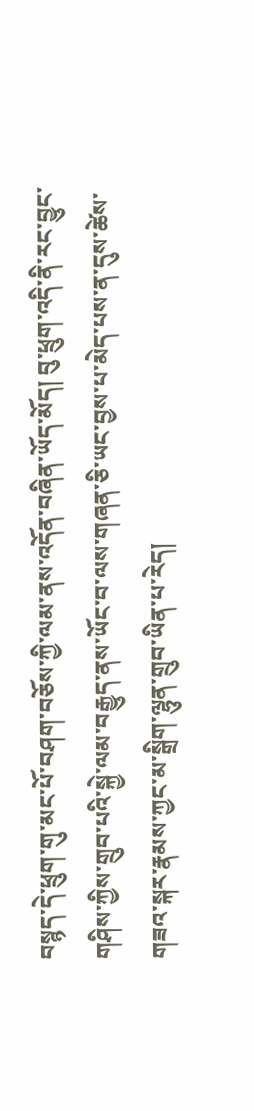བསྙད་དེ་ཕྲུག་གུ་མང་པོ་བཤག་བཅོས་ཀྱི་ལམ་ནས་འདོན་བཞིན་ཡོད་མོད། བུ་ཕྲུག་འདི་ནི་རང་བྱུང་གཤིས་ཀྱིས་གྲུབ་པའི་སྐྱེ་ལམ་བརྒྱུད་ནས་ཡོང་བ་ལས་གཞན་ཅི་ཡང་བྱས་པ་མེད་པས་ན་དུས་ཚེས་གཟའ་སྐར་རྣམས་ཀྱང་མ་སྒྲིག་ལྷུན་གྲུབ་ཡིན་པ་རེད།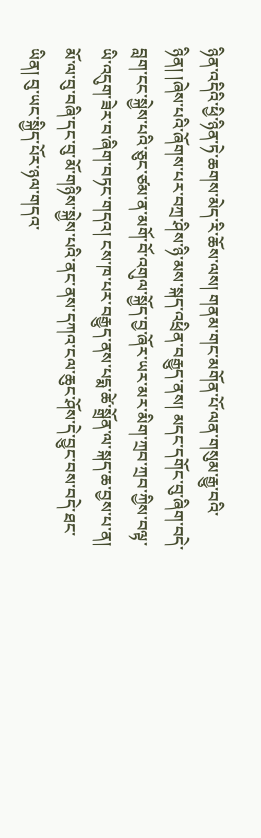ཉིན་འདིའི་ཕྱི་ཉིན་ཏེ་ཆགས་མེད་རི་ཆོས་ལས། གནམ་གང་མགོན་པོ་ལན་གསུམ་རྒྱུ་བའི་ཉིན། །ཞེས་པའི་ཞོགས་པར་བཀྲ་ཤིས་ཉི་མས་སྐད་འཕྲིན་བརྒྱུད་ནས། མདང་དགོང་བུ་ཞིག་བདེ་བླག་ངང་སྐྱེས་པའི་ཅུང་ཙམ་ན་མགོ་བོ་འགུལ་སྐྱོད་བྱ་ཞོར་ཡར་མར་མིག་ཀྲབ་ཀྲབ་ཀྱིས་བལྟ་ཡི་འདུག་ཟེར་བ་ཞིག་བཏང་གདའ། ངས་ཁ་པར་བརྒྱུད་ནས་པདྨ་ཚེ་སྒྲོན་ལ་སྐད་ཆ་བྱས་པ་ན། མོ་ལ་བུ་བཞི་དང་བུ་མོ་གཉིས་སྐྱེས་པའི་ནང་ནས་དཀའ་ངལ་ཆུང་ཤོས་དེ་བྱུང་བས་བདེ་ཐང་ཡིན། བུ་ཡང་སྐྱིད་པོར་ཉལ་གདའ་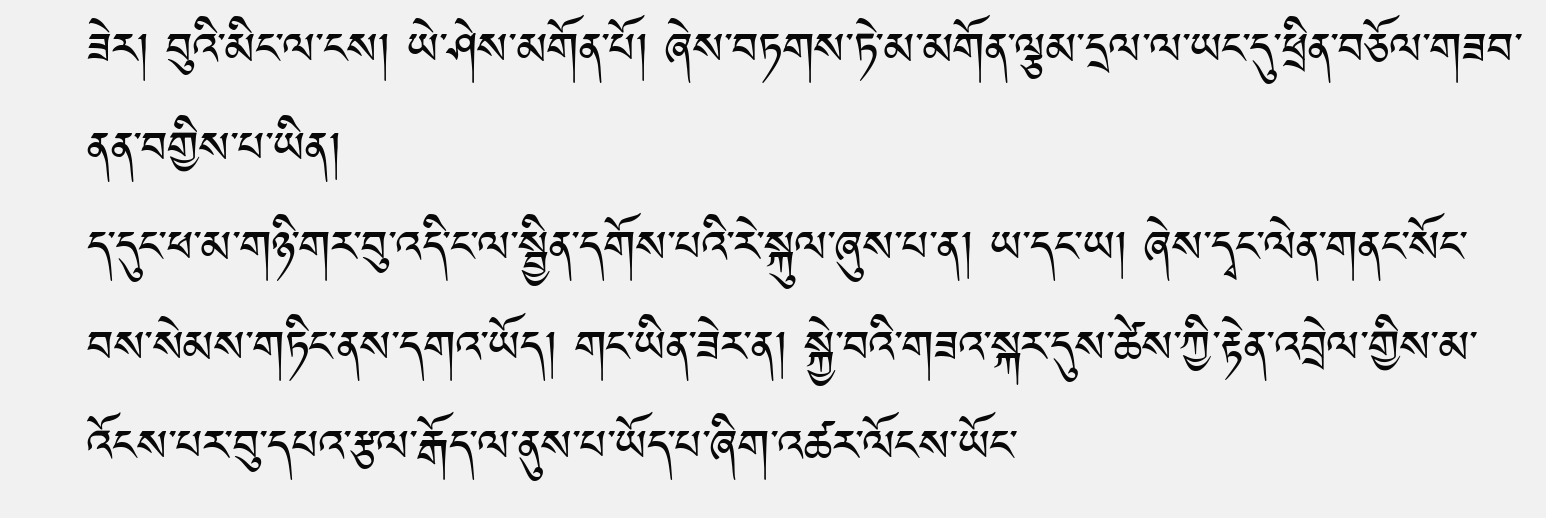ཟེར། བུའི་མིང་ལ་ངས། ཡེ་ཤེས་མགོན་པོ། ཞེས་བཏགས་ཏེ་མ་མགོན་ལྕམ་དྲལ་ལ་ཡང་དུ་ཕྲིན་བཅོལ་གཟབ་ནན་བགྱིས་པ་ཡིན།
ད་དུང་ཕ་མ་གཉི་གར་བུ་འདི་ང་ལ་སྦྱིན་དགོས་པའི་རེ་སྐུལ་ཞུས་པ་ན། ཡ་དང་ཡ། ཞེས་དྭང་ལེན་གནང་སོང་བས་སེམས་གཏིང་ནས་དགའ་ཡོད། གང་ཡིན་ཟེར་ན། སྐྱེ་བའི་གཟའ་སྐར་དུས་ཚེས་ཀྱི་རྟེན་འབྲེལ་གྱིས་མ་འོངས་པར་བུ་དཔའ་རྩལ་རྒོད་ལ་ནུས་པ་ཡོད་པ་ཞིག་འཚར་ལོངས་ཡོང་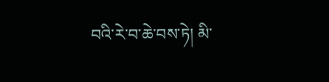བའི་རེ་བ་ཆེ་བས་ཏེ། མི་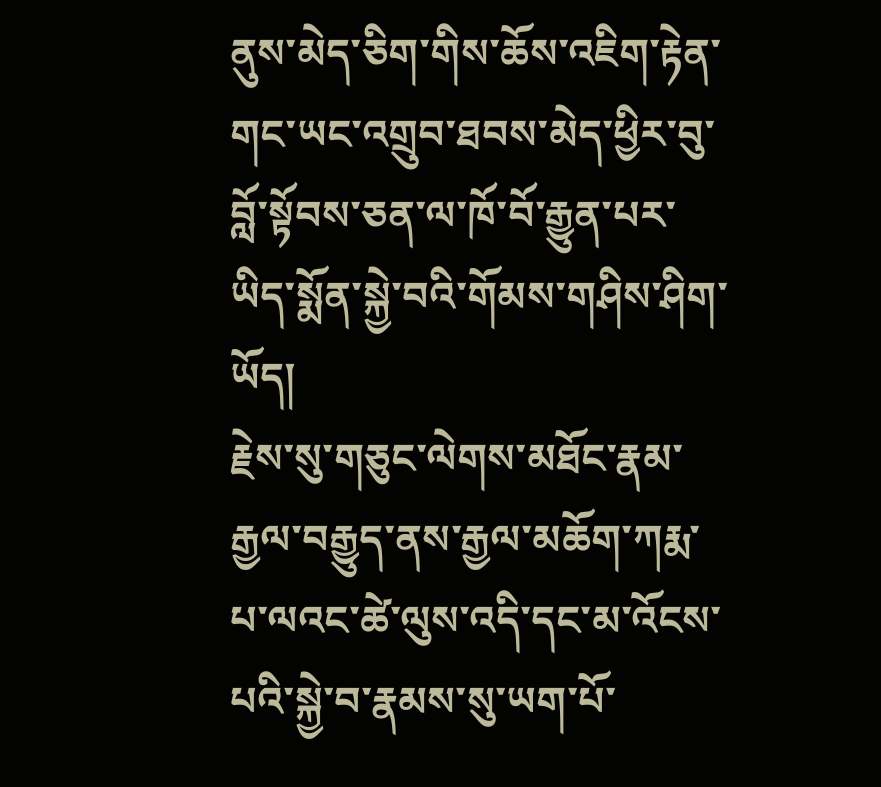ནུས་མེད་ཅིག་གིས་ཆོས་འཇིག་རྟེན་གང་ཡང་འགྲུབ་ཐབས་མེད་ཕྱིར་བུ་བློ་སྟོབས་ཅན་ལ་ཁོ་བོ་རྒྱུན་པར་ཡིད་སྨོན་སྐྱེ་བའི་གོམས་གཤིས་ཤིག་ཡོད།
རྗེས་སུ་གཅུང་ལེགས་མཐོང་རྣམ་རྒྱལ་བརྒྱུད་ནས་རྒྱལ་མཆོག་ཀརྨ་པ་ལའང་ཚེ་ལུས་འདི་དང་མ་འོངས་པའི་སྐྱེ་བ་རྣམས་སུ་ཡག་པོ་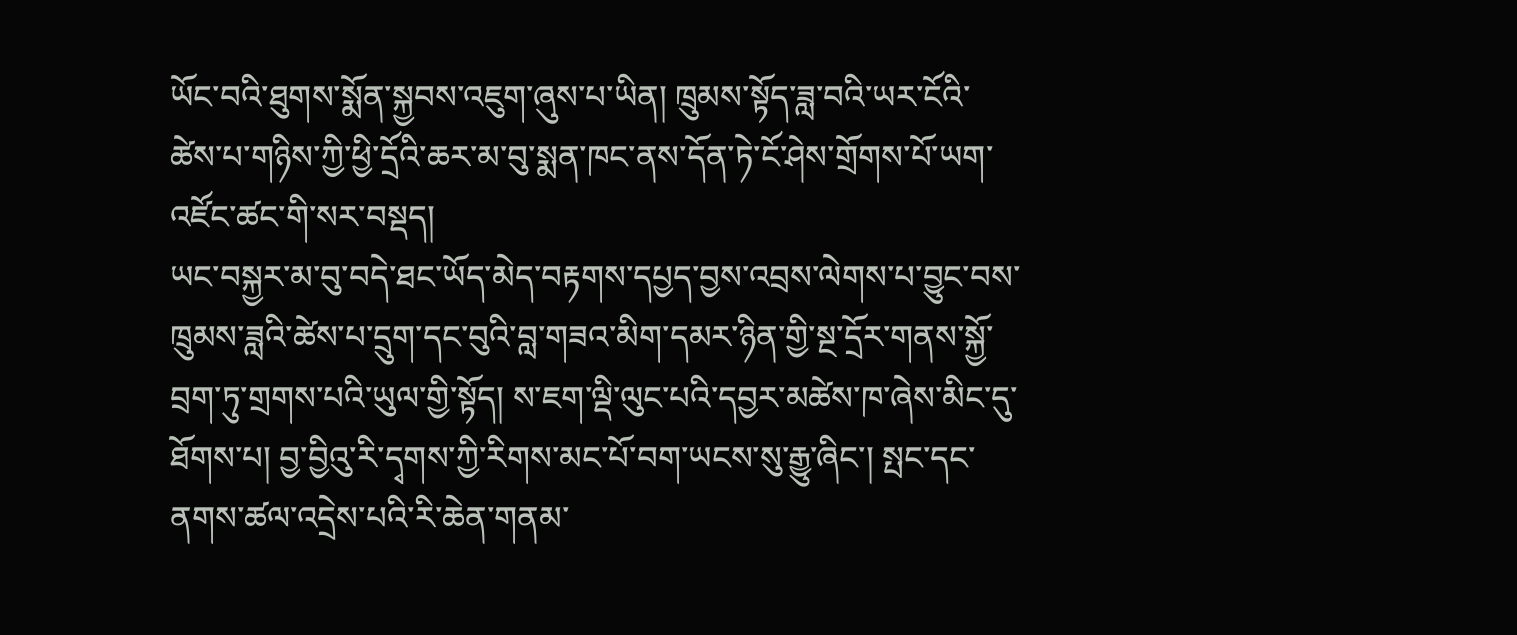ཡོང་བའི་ཐུགས་སྨོན་སྐྱབས་འཇུག་ཞུས་པ་ཡིན། ཁྲུམས་སྟོད་ཟླ་བའི་ཡར་ངོའི་ཚེས་པ་གཉིས་ཀྱི་ཕྱི་དྲོའི་ཆར་མ་བུ་སྨན་ཁང་ནས་དོན་ཏེ་ངོ་ཤེས་གྲོགས་པོ་ཡག་འཛོང་ཚང་གི་སར་བསྡད།
ཡང་བསྐྱར་མ་བུ་བདེ་ཐང་ཡོད་མེད་བརྟགས་དཔྱད་བྱས་འབྲས་ལེགས་པ་བྱུང་བས་ཁྲུམས་ཟླའི་ཚེས་པ་དྲུག་དང་བུའི་བླ་གཟའ་མིག་དམར་ཉིན་གྱི་སྔ་དྲོར་གནས་སྐྱོ་བྲག་ཏུ་གྲགས་པའི་ཡུལ་གྱི་སྟོད། ས་ཇག་ལྡི་ལུང་པའི་དབྱར་མཚེས་ཁ་ཞེས་མིང་དུ་ཐོགས་པ། བྱ་བྱིའུ་རི་དྭགས་ཀྱི་རིགས་མང་པོ་བག་ཡངས་སུ་རྒྱུ་ཞིང་། སྤང་དང་ནགས་ཚལ་འདྲེས་པའི་རི་ཆེན་གནམ་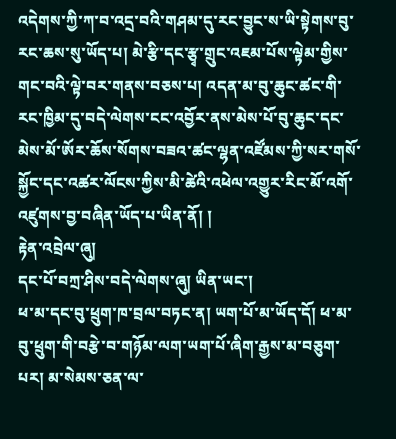འདེགས་ཀྱི་ཀ་བ་འདྲ་བའི་གཤམ་དུ་རང་བྱུང་ས་ཡི་སྟེགས་བུ་རང་ཆས་སུ་ཡོད་པ། མེ་རྩི་དང་རྩྭ་གྲུང་འཇམ་པོས་ལྟེམ་གྱིས་གང་བའི་ལྟེ་བར་གནས་བཅས་པ། འདན་མ་བུ་ཆུང་ཚང་གི་རང་ཁྱིམ་དུ་བདེ་ལེགས་ངང་འབྱོར་ནས་མེས་པོ་བུ་ཆུང་དང་མེས་མོ་ཨོར་ཆོས་སོགས་བཟའ་ཚང་ལྷན་འཛོམས་ཀྱི་སར་གསོ་སྐྱོང་དང་འཚར་ལོངས་ཀྱིས་མི་ཚེའི་འཕེལ་འགྱུར་རིང་མོ་འགོ་འཛུགས་བྱ་བཞིན་ཡོད་པ་ཡིན་ནོ། །
རྟེན་འབྲེལ་ཞུ།
དང་པོ་བཀྲ་ཤིས་བདེ་ལེགས་ཞུ། ཡིན་ཡང་།
ཕ་མ་དང་བུ་ཕྲུག་ཁ་བྲལ་བཏང་ན། ཡག་པོ་མ་ཡོད་དོ། ཕ་མ་བུ་ཕྲུག་གི་བརྩེ་བ་གཉོམ་ལག་ཡག་པོ་ཞིག་རྒྱས་མ་བཅུག་པར། མ་སེམས་ཅན་ལ་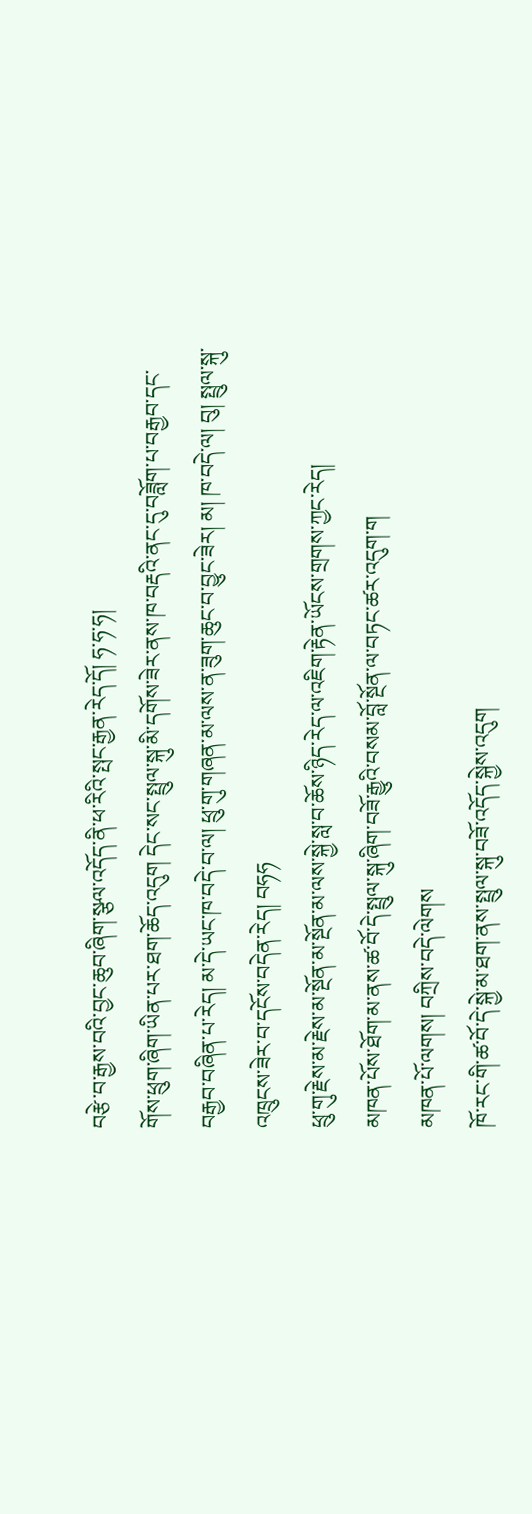བརྩེ་བ་རྒྱས་བའི་བྱང་ཆུབ་ཞིག་སྩལ་འདོད་ནི་ཕ་རིའི་སྤང་རྒྱན་རེད་དོ། ཧ་ཧ་ཧ།
གོས་ཕྲུག་ཞིག་ཡིན་པར་ཐག་ཆོད་འདུག དེང་སང་སྤྲུལ་སྐུ་མི་དགོས་ཟེར་ནས་ཁ་བརྡའི་ནང་དུ་བཟློག་པ་བརྒྱབ་དང་བརྒྱབ་བཞིན་པ་རེད། མ་དེ་ཡང་ཁ་བདེ་བ་ལ། ཕྲུ་གུ་གཞན་མ་ལས་ན་ཟུག་ཆུང་བ་བྱུང་ཟེར། མ། ཁ་བདེ་ལ། བུ། སྤྲུལ་སྐུ་འཁྲུངས་ཟེར་བ་དངོས་བདེན་རེད། བཧཧ
ཕྲུ་གུ་རྗེས་མ་རྗེས་མ་སྔོན་མ་སྔོན་མ་ལས་སྐྱེ་སླ་བ་ཆོས་ཉིད་རེད་ལ་འཇིག་རྟེན་ཡོངས་གྲགས་ཀྱང་རེད།
མཁན་པོས་ཐོག་མ་ནས་ཚ་བོ་དེ་སྤྲུལ་སྐུ་ཞིག་བཟོ་རྒྱུའི་བསམ་བློ་སྔོན་ལ་བཏང་ཚར་འདུག་ག
མཁན་པོ་ལགས། བཀྲིས་བདེ་ལེགས
ཁོ་རང་གི་ཚ་བོ་དེ་སྐྱེ་མ་ཐག་ནས་སྤྲུལ་སྐུ་བཟོ་འདོད་སྐྱེས་འདུག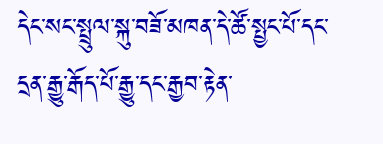དེང་སང་སྤྲུལ་སྐུ་བཟོ་མཁན་དེ་ཚོ་སྤྱང་པོ་དང་དྲན་རྒྱུ་རྒོད་པོ་རྒྱུ་དང་རྒྱབ་རྟེན་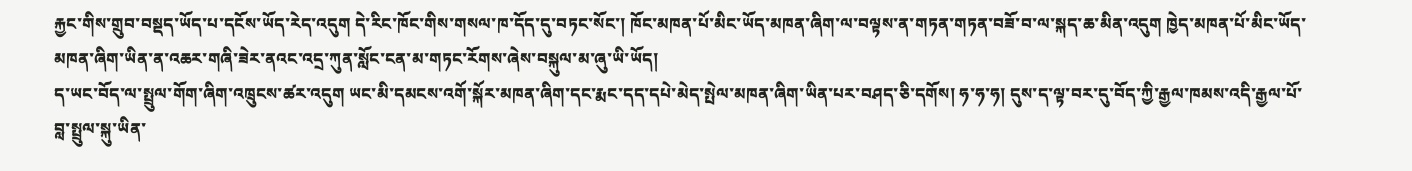རྐྱང་གིས་གྲུབ་བསྡད་ཡོད་པ་དངོས་ཡོད་རེད་འདུག དེ་རིང་ཁོང་གིས་གསལ་ཁ་དོད་དུ་བཏང་སོང་། ཁོང་མཁན་པོ་མིང་ཡོད་མཁན་ཞིག་ལ་བལྟས་ན་གཏན་གཏན་བཟོ་བ་ལ་སྐད་ཆ་མིན་འདུག ཁྱེད་མཁན་པོ་མིང་ཡོད་མཁན་ཞིག་ཡིན་ན་འཆར་གཞི་ཟེར་ནའང་འདྲ་ཀུན་སློང་ངན་མ་གཏང་རོགས་ཞེས་བསྐུལ་མ་ཞུ་ཡི་ཡོད།
ད་ཡང་བོད་ལ་སྤྲུལ་གོག་ཞིག་འཁྲུངས་ཚར་འདུག ཡང་མི་དམངས་འགོ་སྐོར་མཁན་ཞིག་དང་རྨང་དད་དཔེ་མེད་སྤེལ་མཁན་ཞིག་ཡིན་པར་བཤད་ཅི་དགོས། ཧ་ཧ་ཧ། དུས་ད་ལྟ་བར་དུ་བོད་ཀྱི་རྒྱལ་ཁམས་འདི་རྒྱལ་པོ་བླ་སྤྲུལ་སྐུ་ཡིན་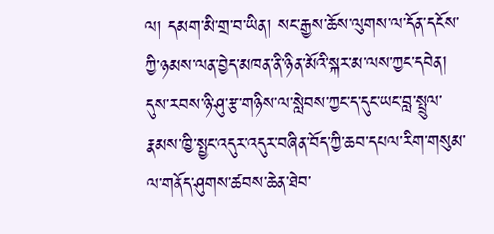ལ། དམག་མི་གྲ་བ་ཡིན། སང་རྒྱས་ཆོས་ལུགས་ལ་དོན་དངོས་ཀྱི་ཉམས་ལན་བྱེད་མཁན་ནི་ཉིན་མོའི་སྐར་མ་ལས་ཀྱང་དབེན། དུས་རབས་ཉི་ཤུ་རྩ་གཉིས་ལ་སླེབས་ཀྱང་ད་དུང་ཡང་བླ་སྤྲུལ་རྣམས་ཁྱི་སྤྱང་འདུར་འདུར་བཞིན་བོད་ཀྱི་ཆབ་དཔལ་རིག་གསུམ་ལ་གནོད་ཤུགས་ཚབས་ཆེན་ཐེབ་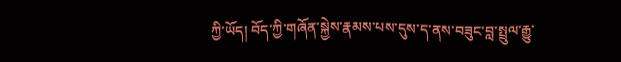ཀྱི་ཡོད། བོད་ཀྱི་གཞོན་སྐྱེས་རྣམས་པས་དུས་ད་ནས་བཟུང་བླ་སྤྲུལ་རྒྱུ་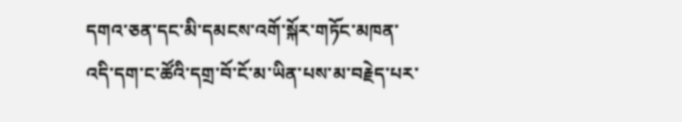དགའ་ཅན་དང་མི་དམངས་འགོ་སྐོར་གཏོང་མཁན་འདི་དག་ང་ཚོའི་དགྲ་བོ་ངོ་མ་ཡིན་པས་མ་བརྗེད་པར་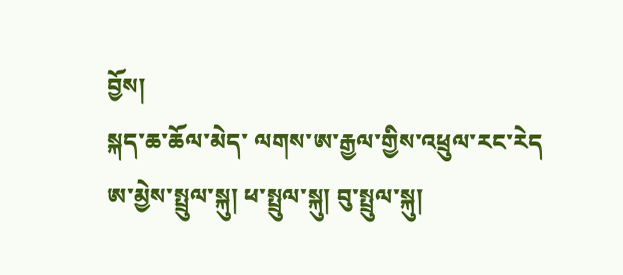བྱོས།
སྐད་ཆ་ཆོལ་མེད་ ལགས་ཨ་རྒྱལ་གྱིས་འཕྲུལ་རང་རེད
ཨ་མྱེས་སྤྲུལ་སྐུ། ཕ་སྤྲུལ་སྐུ། བུ་སྤྲུལ་སྐུ།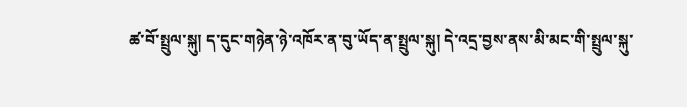ཚ་བོ་སྤྲུལ་སྐུ། ད་དུང་གཉེན་ཉེ་འཁོར་ན་བུ་ཡོད་ན་སྤྲུལ་སྐུ། དེ་འདྲ་བྱས་ནས་མི་མང་གི་སྤྲུལ་སྐུ་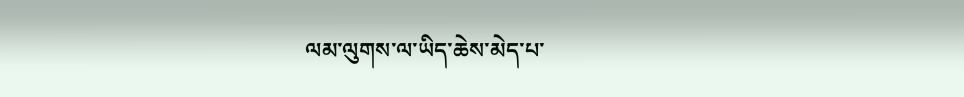ལམ་ལུགས་ལ་ཡིད་ཆེས་མེད་པ་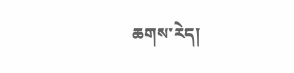ཆགས་རེད།